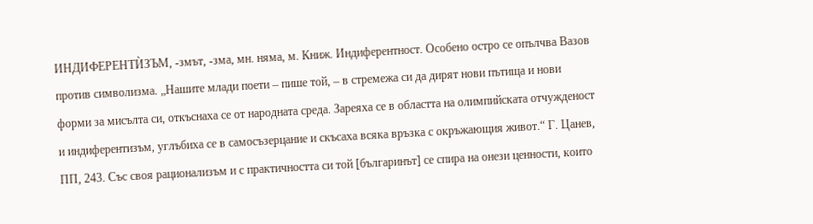ИНДИФЕРЕНТЍЗЪМ, -змът, -зма, мн. няма, м. Книж. Индиферентност. Особено остро се опълчва Вазов против символизма. „Нашите млади поети – пише той, – в стремежа си да дирят нови пътища и нови форми за мисълта си, откъснаха се от народната среда. Зареяха се в областта на олимпийската отчужденост и индиферентизъм, углъбиха се в самосъзерцание и скъсаха всяка връзка с окръжающия живот.“ Г. Цанев, ПП, 243. Със своя рационализъм и с практичността си той [българинът] се спира на онези ценности, които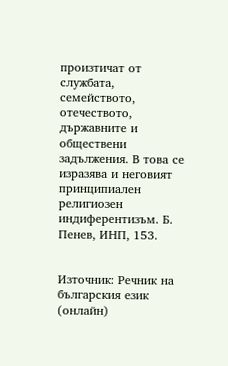произтичат от службата, семейството, отечеството, държавните и обществени задължения. В това се изразява и неговият принципиален религиозен индиферентизъм. Б. Пенев, ИНП, 153.


Източник: Речник на българския език (онлайн)